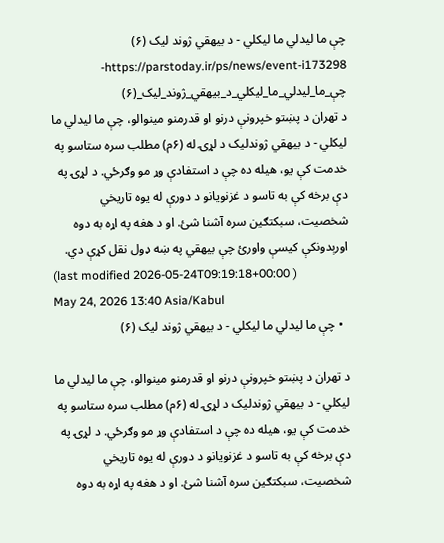چې ما لیدلي ما لیکلي - د بیهقي ژوند لیک (۶)
https://parstoday.ir/ps/news/event-i173298-چې_ما_لیدلي_ما_لیکلي_د_بیهقي_ژوند_لیک_(۶)
د تهران د پښتو خپرونې درنو او قدرمنو مینوالو، چې ما لیدلي ما لیکلي - د بیهقي ژوندلیک د لړۍ له (۶م) مطلب سره ستاسو په خدمت کې یو، هیله ده چې د استفادې وړ مو وګرځي. د لړۍ په دې برخه کې به تاسو د غزنویانو د دورې له یوه تاریخي شخصیت، سبکتګین سره آشنا شئ. او د هغه په اړه به دوه اورېدونکې کیسې واورئ چې بیهقي په ښه ډول نقل کړې دي.
(last modified 2026-05-24T09:19:18+00:00 )
May 24, 2026 13:40 Asia/Kabul
  • چې ما لیدلي ما لیکلي - د بیهقي ژوند لیک (۶)

د تهران د پښتو خپرونې درنو او قدرمنو مینوالو، چې ما لیدلي ما لیکلي - د بیهقي ژوندلیک د لړۍ له (۶م) مطلب سره ستاسو په خدمت کې یو، هیله ده چې د استفادې وړ مو وګرځي. د لړۍ په دې برخه کې به تاسو د غزنویانو د دورې له یوه تاریخي شخصیت، سبکتګین سره آشنا شئ. او د هغه په اړه به دوه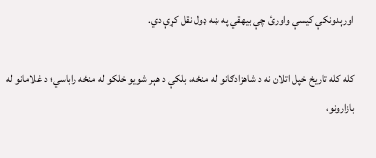اورېدونکې کیسې واورئ چې بیهقي په ښه ډول نقل کړې دي.

کله کله تاریخ خپل اتلان نه د شاهزادګانو له منځه، بلکې د هېر شویو خلکو له منځه راباسي؛ د غلامانو له بازارونو،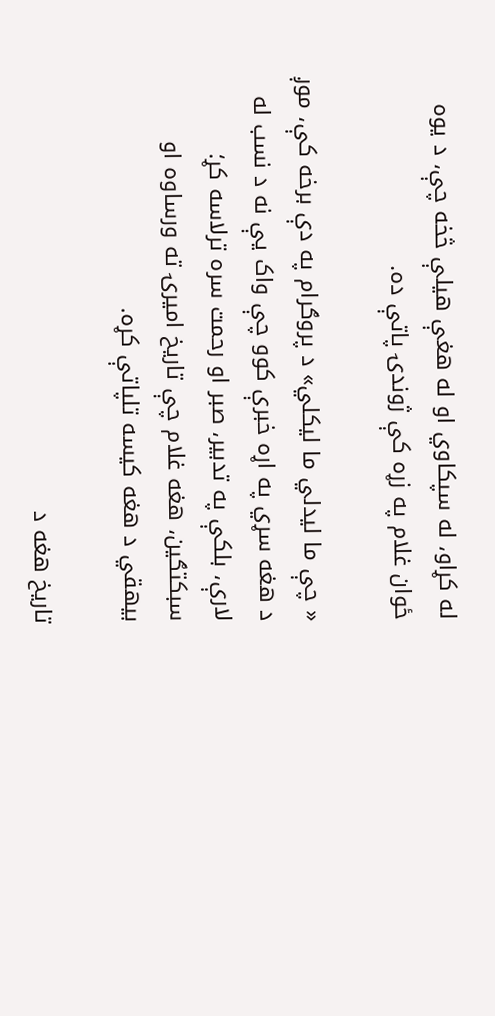له کړاو، له سپکاوي او له هغې هیلې څخه چې، د یوه ځوان غلام په زړه کې ژوندۍ پاتې ده.

« چې ما لیدلي ما لیکلي» د پروګرام په دې برخه کې، موږ د هغه سړي په اړه خبرې کوو چې واک یې نه د نسب له لارې، بلکې په تدبیر، صبر او رحمت سره ترلاسه کړ؛ سبکتګین، هغه غلام چې تاریخ امیرۍ ته ورساوه او بیهقي د هغه کیسه تلپاتې کړه.

تاریخ هغه د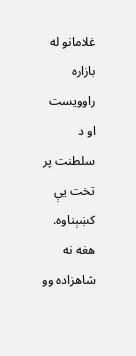غلامانو له بازاره راوویست او د سلطنت پر تخت یې کښېناوه. هغه نه شاهزاده وو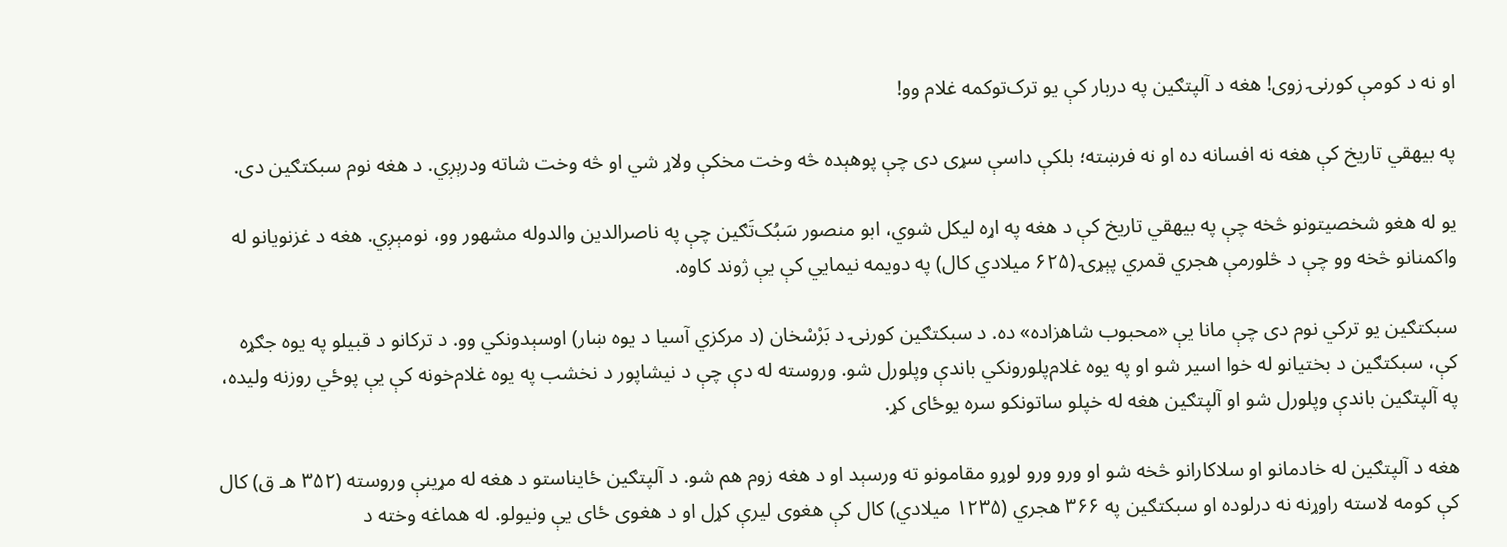او نه د کومې کورنۍ زوی! هغه د آلپتګین په دربار کې یو ترک‌توکمه غلام وو!

په بیهقي تاریخ کې هغه نه افسانه ده او نه فرښته؛ بلکې داسې سړی دی چې پوهېده څه وخت مخکې ولاړ شي او څه وخت شاته ودرېږي. د هغه نوم سبکتګین دی.

یو له هغو شخصیتونو څخه چې په بیهقي تاریخ کې د هغه په اړه لیکل شوي، ابو منصور سَبُک‌تَګین چې په ناصرالدین والدوله مشهور وو، نومېږي. هغه د غزنویانو له واکمنانو څخه وو چې د څلورمې هجري قمري پېړۍ (۶۲۵ میلادي کال) په دویمه نیمایي کې یې ژوند کاوه.

سبکتګین یو ترکي نوم دی چې مانا یې «محبوب شاهزاده» ده. د سبکتګین کورنۍ د بَرْسْخان (د مرکزي آسیا د یوه ښار) اوسېدونکي وو. د ترکانو د قبیلو په یوه جګړه کې، سبکتګین د بختیانو له خوا اسیر شو او په یوه غلام‌پلورونکي باندې وپلورل شو. وروسته له دې چې د نیشاپور د نخشب په یوه غلام‌خونه کې یې پوځي روزنه ولیده، په آلپتګین باندې وپلورل شو او آلپتګین هغه له خپلو ساتونکو سره یوځای کړ.

هغه د آلپتګین له خادمانو او سلاکارانو څخه شو او ورو ورو لوړو مقامونو ته ورسېد او د هغه زوم هم شو. د آلپتګین ځایناستو د هغه له مړینې وروسته (۳۵۲ هـ ق) کال کې کومه لاسته راوړنه نه درلوده او سبکتګین په ۳۶۶ هجري (۱۲۳۵ میلادي) کال کې هغوی لیرې کړل او د هغوی ځای یې ونیولو. له هماغه وخته د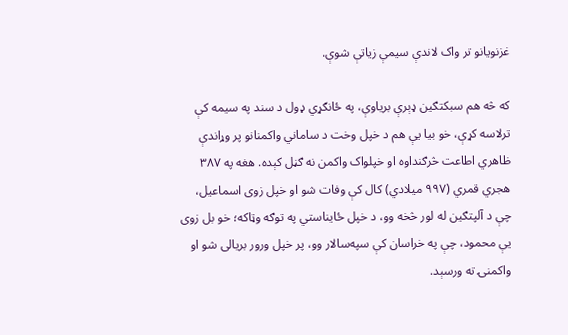غزنویانو تر واک لاندې سیمې زیاتې شوې.

که څه هم سبکتګین ډېرې بریاوې، په ځانګړي ډول د سند په سیمه کې ترلاسه کړې، خو بیا یې هم د خپل وخت د ساماني واکمنانو پر وړاندې ظاهري اطاعت څرګنداوه او خپلواک واکمن نه ګڼل کېده. هغه په ۳۸۷ هجري قمري (۹۹۷ میلادي) کال کې وفات شو او خپل زوی اسماعیل، چې د آلپتګین له لور څخه وو، د خپل ځایناستي په توګه وټاکه؛ خو بل زوی یې محمود، چې په خراسان کې سپه‌سالار وو، پر خپل ورور بریالی شو او واکمنۍ ته ورسېد.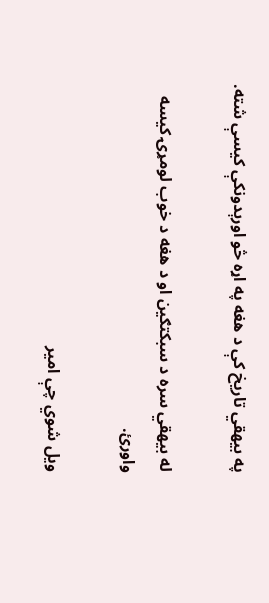په بیهقي تاریخ کې د هغه په اړه څو اورېدونکې کیسې شته.

له بیهقي سره د سبکتګین او د هغه د خوب لومړۍ کیسه واورئ.

ویل شوي چې امیر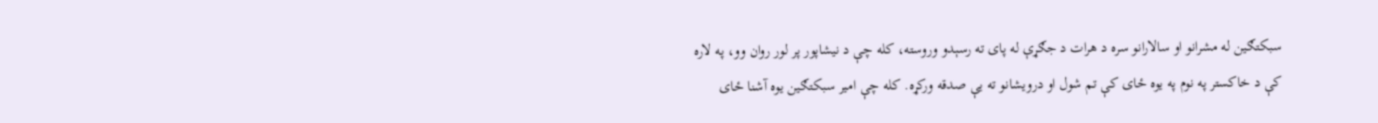سبکتګین له مشرانو او سالارانو سره د هرات د جګړې له پای ته رسېدو وروسته، کله چې د نیشاپور پر لور روان وو، په لاره کې د خاکستر په نوم په یوه ځای کې تم شول او درویشانو ته یې صدقه ورکړه. کله چې امیر سبکتګین یوه آشنا ځای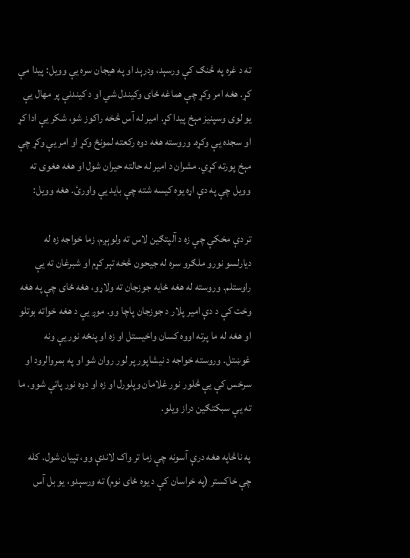ته د غره په څنګ کې ورسېد، ودرېد او په هیجان سره یې وویل: پیدا مې کړ. هغه امر وکړ چې هماغه ځای وکیندل شي او د کیندنې پر مهال یې یو لوی وسپنیز مېخ پیدا کړ. امیر له آس څخه راکوز شو، شکر یې ادا کړ او سجده یې وکړه. وروسته هغه دوه رکعته لمونځ وکړ او امر یې وکړ چې مېخ پورته کړي. مشران د امیر له حالته حیران شول او هغه هغوی ته وویل چې په دې اړه یوه کیسه شته چې باید یې واورئ. هغه وویل:

تر دې مخکې چې زه د آلپتګین لاس ته ولوېږم، زما خواجه زه له دیارلسو نورو ملګرو سره له جیحون څخه تېر کړم او شبرغان ته یې راوستلم. وروسته له هغه ځایه جوزجان ته ولاړو، هغه ځای چې په هغه وخت کې د دې امیر پلار د جوزجان پاچا وو. موږ یې د هغه خواته بوتلو او هغه له ما پرته اووه کسان واخیستل او زه او پنځه نور یې ونه غوښتل. وروسته خواجه د نیشاپور پر لور روان شو او په بمروالرود او سرخس کې یې څلور نور غلامان وپلورل او زه او دوه نور پاتې شوو. ما ته یې سبکتګین دراز ویلو.

په ناڅاپه هغه درې آسونه چې زما تر واک لاندې وو، ټپیان شول. کله چې خاکستر (په خراسان کې د یوه ځای نوم) ته ورسېدو، یو بل آس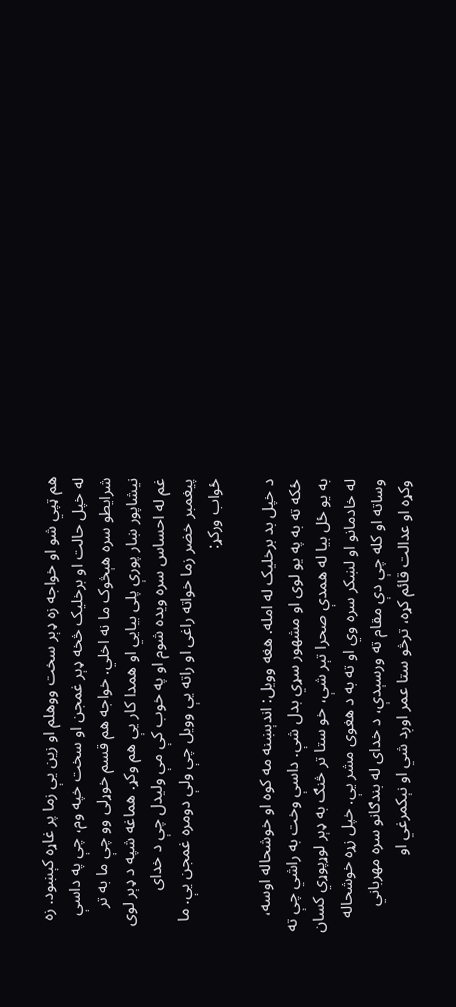هم ټپي شو او خواجه زه ډېر سخت ووهلم او زین یې زما پر غاړه کېښود. زه له خپل حالت او برخلیک څخه ډېر غمجن او سخت خپه وم، چې په داسې شرایطو سره هېڅوک ما نه اخلي. خواجه هم قسم خوړلی وو چې ما به تر نیشاپور ښار پورې پلی بیايي او همدا کار یې هم وکړ. هماغه شپه د ډېر لوی غم له احساس سره ویده شوم او په خوب کې مې ولیدل چې د خدای پیغمبر خضر زما خواته راغی او راته یې وویل چې ولې دومره غمجن یې. ما ځواب ورکړ:

د خپل بد برخلیک له امله. هغه وویل: اندېښنه مه کوه او خوشحاله اوسه، ځکه ته به په یو لوی او مشهور سړي بدل شې. داسې وخت به راشي چې ته به یو ځل بیا له همدې صحرا تېر شې، خو ستا تر څنګ به ډېر لوړپوړي کسان له خادمانو او لښکر سره وي او ته به د هغوی مشر یې. خپل زړه خوشحاله وساته او کله چې دې مقام ته ورسېدې، د خدای له بندګانو سره مهرباني وکړه او عدالت قائم کړه، ترڅو ستا عمر اوږد شي او نېکمرغي او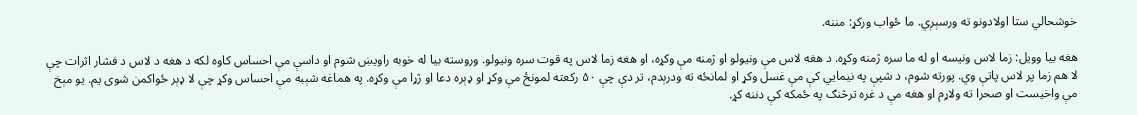خوشحالي ستا اولادونو ته ورسېږي. ما ځواب ورکړ: مننه.

هغه بیا وویل: زما لاس ونیسه او له ما سره ژمنه وکړه. د هغه لاس مې ونیولو او ژمنه مې وکړه، او هغه زما لاس په قوت سره ونیولو. وروسته بیا له خوبه راویښ شوم او داسې مې احساس کاوه لکه د هغه د لاس د فشار اثرات چې لا هم زما پر لاس پاتې وي. پورته شوم، د شپې په نیمایي کې مې غسل وکړ او لمانځه ته ودرېدم، تر دې چې ۵۰ رکعته لمونځ مې وکړ او ډېره دعا او ژړا مې وکړه. په هماغه شېبه مې احساس وکړ چې لا ډېر ځواکمن شوی یم. یو مېخ مې واخیست او صحرا ته ولاړم او هغه مې د غره ترڅنګ په ځمکه کې دننه کړ.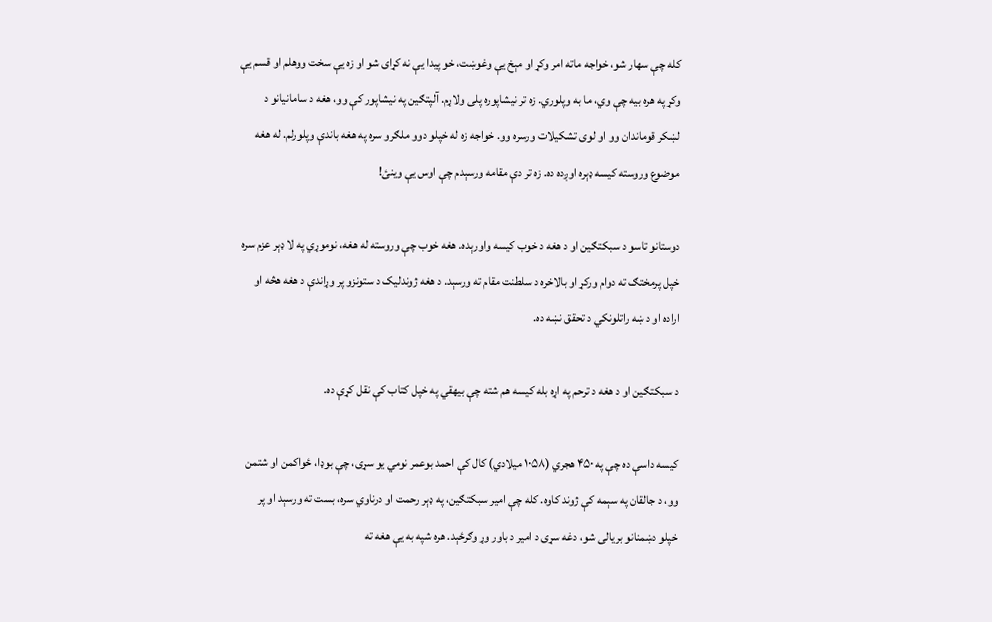کله چې سهار شو، خواجه ماته امر وکړ او مېخ یې وغوښت، خو پیدا یې نه کړای شو او زه یې سخت ووهلم او قسم یې وکړ په هره بیه چې وي، ما به وپلوري. زه تر نیشاپوره پلی ولاړم. آلپتګین په نیشاپور کې وو، هغه د سامانیانو د لښکر قوماندان وو او لوی تشکیلات ورسره وو. خواجه زه له خپلو دوو ملګرو سره په هغه باندې وپلورلم. له هغه موضوع وروسته کیسه ډېره اوږده ده. زه تر دې مقامه ورسېدم چې اوس یې وینئ!

دوستانو تاسو د سبکتګین او د هغه د خوب کیسه واورېده. هغه خوب چې وروسته له هغه، نوموړي په لا ډېر عزم سره خپل پرمختګ ته دوام ورکړ او بالاخره د سلطنت مقام ته ورسېد. د هغه ژوندلیک د ستونزو پر وړاندې د هغه هڅه او اراده او د ښه راتلونکي د تحقق نښه ده.

د سبکتګین او د هغه د ترحم په اړه بله کیسه هم شته چې بیهقي په خپل کتاب کې نقل کړې ده.

کیسه داسې ده چې په ۴۵۰ هجري (۱۰۵۸ میلادي) کال کې احمد بوعمر نومي یو سړی، چې بوډا، ځواکمن او شتمن وو، د جالقان په سېمه کې ژوند کاوه. کله چې امیر سبکتګین، په ډېر رحمت او درناوي سره، بست ته ورسېد او پر خپلو دښمنانو بریالی شو، دغه سړی د امیر د باور وړ وګرځېد. هره شپه به یې هغه ته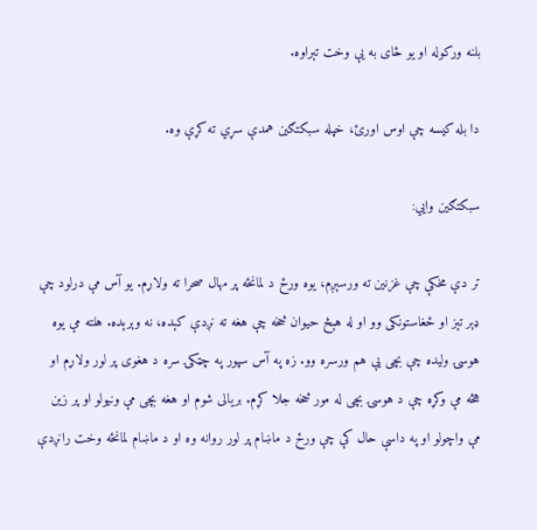بلنه ورکوله او یو ځای به یې وخت تېراوه.

دا بله کیسه چې اوس اورئ، خپله سبکتګین همدې سړي ته کړې وه.

سبکتګین وایي:

تر دې مخکې چې غزنین ته ورسېږم، یوه ورځ د لمانځه پر مهال صحرا ته ولاړم. یو آس مې درلود چې ډېر تېز او ځغاستونکی وو او له هېڅ حیوان څخه چې هغه ته نږدې کېده، نه وېرېده. هلته مې یوه هوسۍ ولیده چې بچی یې هم ورسره وو. زه په آس سپور په چټکۍ سره د هغوی پر لور ولاړم او هڅه مې وکړه چې د هوسۍ بچی له مور څخه جلا کړم. بریالی شوم او هغه بچی مې ونیولو او پر زین مې واچولو او په داسې حال کې چې ورځ د ماښام پر لور روانه وه او د ماښام لمانځه وخت رانږدې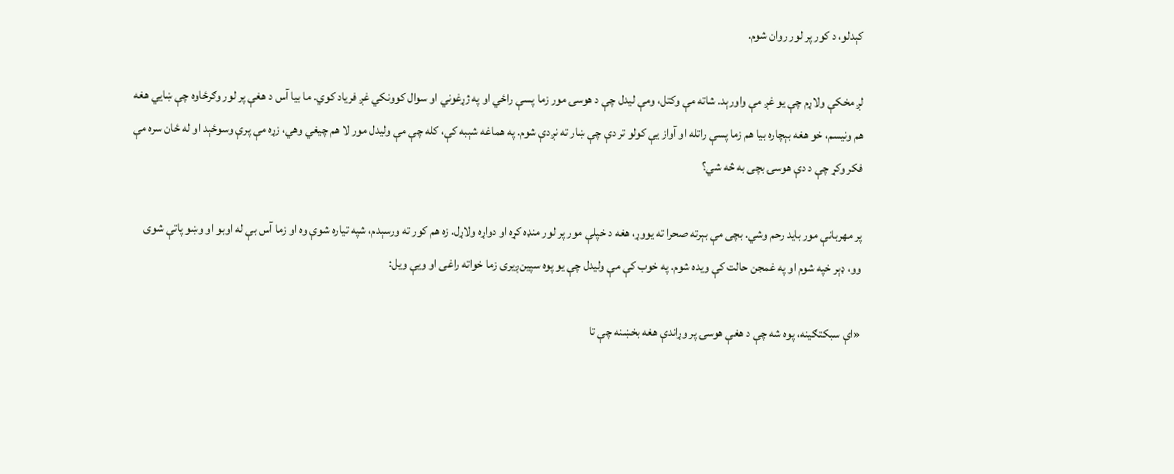کېدلو، د کور پر لور روان شوم.

لږ مخکې ولاړم چې یو غږ مې واورېد. شاته مې وکتل، ومې لیدل چې د هوسۍ مور زما پسې راځي او په ژړغوني او سوال کوونکي غږ فریاد کوي. ما بیا آس د هغې پر لور وګرځاوه چې ښایي هغه هم ونیسم، خو هغه بېچاره بیا هم زما پسې راتله او آواز یې کولو تر دې چې ښار ته نږدې شوم. په هماغه شېبه کې، کله چې مې ولیدل مور لا هم چیغي وهي، زړه مې پرې وسوځېد او له ځان سره مې فکر وکړ چې د دې هوسۍ بچی به څه شي؟

پر مهربانې مور باید رحم وشي. بچی مې بېرته صحرا ته یووړ، هغه د خپلې مور پر لور منډه کړه او دواړه ولاړل. زه هم کور ته ورسېدم، شپه تیاره شوې وه او زما آس بې له اوبو او وښو پاتې شوی وو، ډېر خپه شوم او په غمجن حالت کې ویده شوم. په خوب کې مې ولیدل چې یو پوه سپین‌ږیری زما خواته راغی او ویې ویل:

«اې سبکتګینه، پوه شه چې د هغې هوسۍ پر وړاندې هغه بخښنه چې تا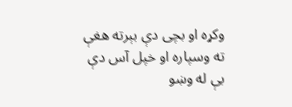وکړه او بچی دې بېرته هغې ته وسپاره او خپل آس دې بې له وښو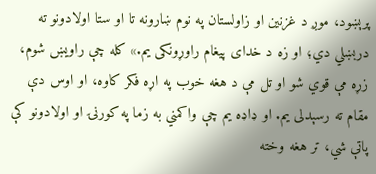پرېښود، موږ د غزنین او زاولستان په نوم ښارونه تا او ستا اولادونو ته دربښلي دي؛ او زه د خدای پیغام راوړونکی یم.» کله چې راویښ شوم، زړه مې قوي شو او تل مې د هغه خوب په اړه فکر کاوه، او اوس دې مقام ته رسېدلی یم. او ډاډه یم چې واکمني به زما په کورنۍ او اولادونو کې پاتې شي، تر هغه وخته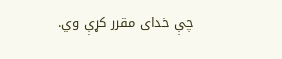چې خدای مقرر کړې وي.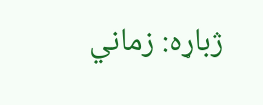ژباړه: زماني